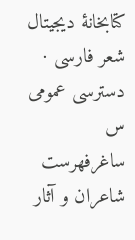کتابخانهٔ دیجیتال شعر فارسی · دسترسی عمومی
س
ساغرفهرست شاعران و آثار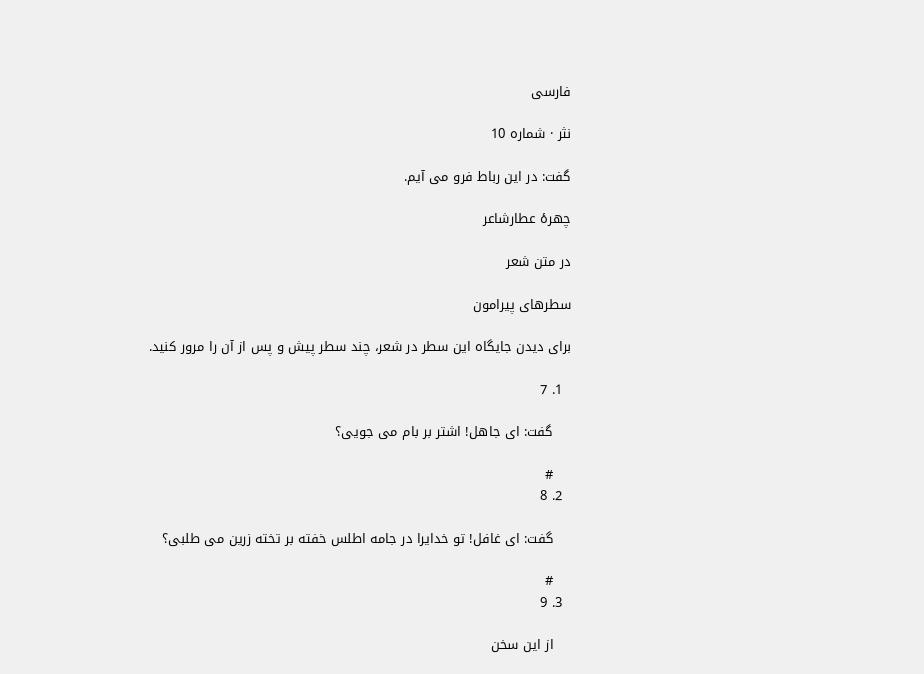فارسی

نثر · شماره 10

گفت: در این رباط فرو می آیم.

چهرهٔ عطارشاعر

در متن شعر

سطرهای پیرامون

برای دیدن جایگاه این سطر در شعر، چند سطر پیش و پس از آن را مرور کنید.

  1. 7

    گفت: ای جاهل! اشتر بر بام می جویی؟

    #
  2. 8

    گفت: ای غافل! تو خدایرا در جامه اطلس خفته بر تخته زرین می طلبی؟

    #
  3. 9

    از این سخن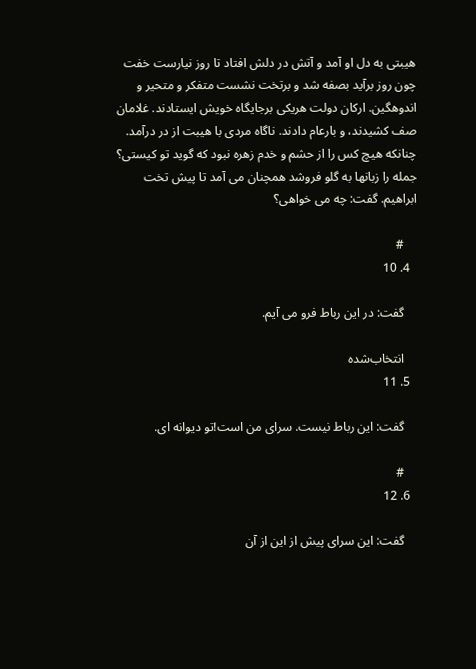هیبتی به دل او آمد و آتش در دلش افتاد تا روز نیارست خفت چون روز برآید بصفه شد و برتخت نشست متفکر و متحیر و اندوهگین. ارکان دولت هریکی برجایگاه خویش ایستادند. غلامان صف کشیدند، و بارعام دادند. ناگاه مردی با هیبت از در درآمد. چنانکه هیچ کس را از حشم و خدم زهره نبود که گوید تو کیستی؟ جمله را زبانها به گلو فروشد همچنان می آمد تا پیش تخت ابراهیم. گفت: چه می خواهی؟

    #
  4. 10

    گفت: در این رباط فرو می آیم.

    انتخاب‌شده
  5. 11

    گفت: این رباط نیست. سرای من است!تو دیوانه ای.

    #
  6. 12

    گفت: این سرای پیش از این از آن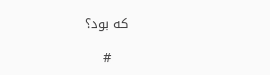که بود؟

    #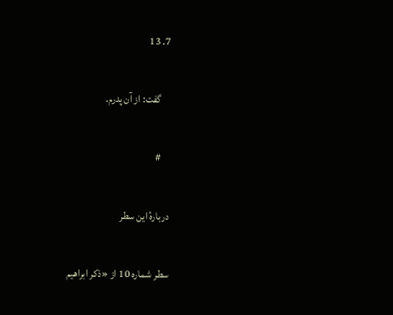7. 13

    گفت: از آن پدرم.

    #

دربارهٔ این سطر

سطر شماره 10 از «ذکر ابراهیم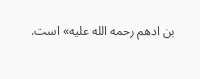بن ادهم رحمه الله علیه» است.